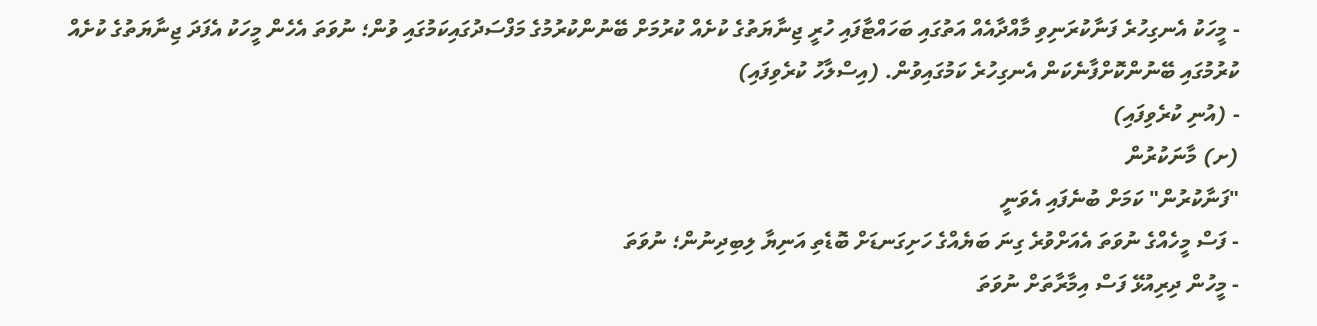- މީހަކު އެނގިހުރެ ފަނާކުރަނިވި މާއްދާއެއް އަތުގައި ބަހައްޓާފައި ހުރީ ޖިނާޔަތުގެ ކުށެއް ކުރުމަށް ބޭނުންކުރުމުގެ މަފްސަދުގައިކަމުގައި ވުން؛ ނުވަތަ އެހެން މީހަކު އެފަދަ ޖިނާޔަތުގެ ކުށެއް ކުރުމުގައި ބޭނުންކޮށްފާނެކަން އެނގިހުރެ ކަމުގައިވުން. (އިސްލާހު ކުރެވިފައި)
- (އުނި ކުރެވިފައި)
(ށ) މާނަކުރުން
"ފަނާކުރުން" ކަމަށް ބުނެފައި އެވަނީ
- ފަސް މީހެއްގެ ނުވަތަ އެއަށްވުރެ ގިނަ ބަޔެއްގެ ހަށިގަނޑަށް ބޮޑެތި އަނިޔާ ލިބިދިނުން؛ ނުވަތަ
- މީހުން ދިރިއުޅޭ ފަސް އިމާރާތަށް ނުވަތަ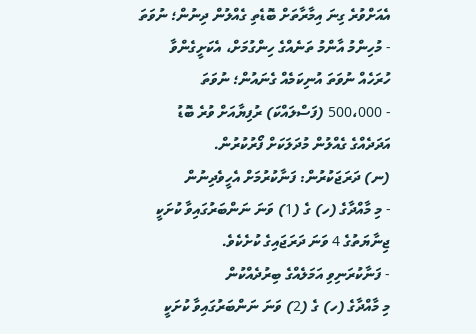އެއަށްވުރެ ގިނަ އިމާރާތަށް ބޮޑެތި ގެއްލުން ދިނުން؛ ނުވަތަ
- މުހިންމު އާންމު ތަނެއްގެ ހިންގުމަށް، އެކަށީގެންވާ ހުރަހެއް ނުވަތަ އުނިކަމެއް ގެނައުން؛ ނުވަތަ
- 500،000 (ފަސްލައްކަ) ރުފިޔާއަށް ވުރެ ބޮޑު އަދަދެއްގެ ގެއްލުން މުދަލަކަށް ފޯރުކުރުން.
(ނ) ދަރަޖަކުރުން: ފަނާކުރުމަށް އެހީވެދިނުން
- މި މާއްދާގެ (ހ) ގެ (1) ވަނަ ނަންބަރުގައިވާ ކުށަކީ ޖިނާޔަތުގެ 4 ވަނަ ދަރަޖައިގެ ކުށެކެވެ.
- ފަނާކުރަނިވި އަމަލެއްގެ ބިރުދެއްކުން
މި މާއްދާގެ (ހ) ގެ (2) ވަނަ ނަންބަރުގައިވާ ކުށަކީ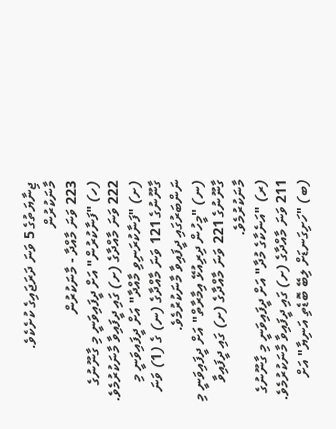ޖިނާޔަތުގެ 5 ވަނަ ދަރަޖައިގެ ކުށެކެވެ.
މާނަކުރުން
223 ވަނަ މާއްދާ - މާނަކުރުން
(ހ) "ފަނާކުރުން" އަށް ދީފައިވަނީ މި ގާނޫނުގެ 222 ވަނަ މާއްދާގެ (ށ) ގައި ދީފައިވާ މާނަކުރުމެވެ.
(ށ) "ފަނާކުރަނިވި މާއްދާ" އަށް ދީފައިވަނީ މި ގާނޫނުގެ 121 ވަނަ މާއްދާގެ (ނ) ގެ (1) ވަނަ ނަންބަރުގައި ދީފައިވާ މާނަކުރުމެވެ.
(ނ) "މީހުން ދިރިއުޅޭ އިމާރާތް" އަށް ދީފައިވަނީ މި ގާނޫނުގެ 221 ވަނަ މާއްދާގެ (ށ) ގައި ދީފައިވާ މާނަކުރުމެވެ.
(ރ) "އަނެކާގެ މުދާ" އަށް ދީފައިވަނީ މި ގާނޫނުގެ 211 ވަނަ މާއްދާގެ (ށ) ގައި ދީފައިވާ މާނަކުރުމެވެ.
(ބ) "ހަށިގަނޑަށް ލިބޭ ބޮޑެތި އަނިޔާ" އަށް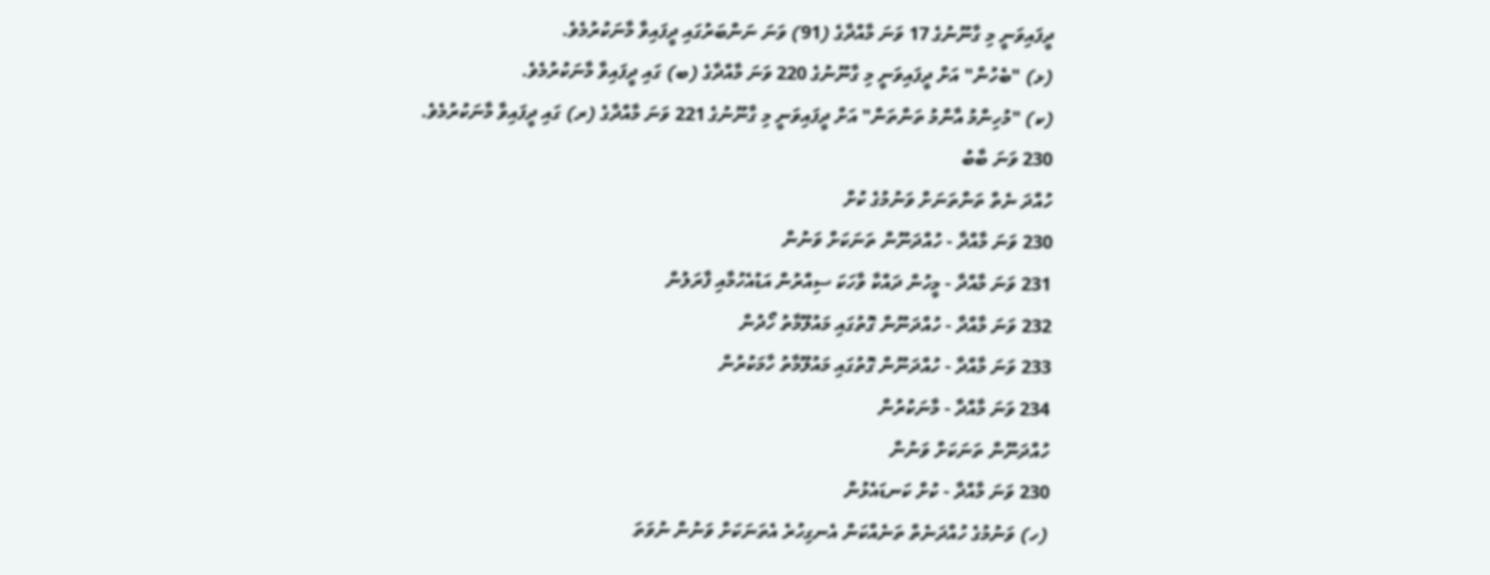ދީފައިވަނީ މި ގާނޫނުގެ 17 ވަނަ މާއްދާގެ (91) ވަނަ ނަންބަރުގައި ދީފައިވާ މާނަކުރުމެވެ.
(ޅ) "ބެހުން" އަށް ދީފައިވަނީ މި ގާނޫނުގެ 220 ވަނަ މާއްދާގެ (ބ) ގައި ދީފައިވާ މާނަކުރުމެވެ.
(ކ) "މުހިންމު އާންމު ތަންތަން" އަށް ދީފައިވަނީ މި ގާނޫނުގެ 221 ވަނަ މާއްދާގެ (ރ) ގައި ދީފައިވާ މާނަކުރުމެވެ.
230 ވަނަ ބާބު
ހުއްދަ ނެތް ތަންތަނަށް ވަނުމުގެ ކުށް
230 ވަނަ މާއްދާ - ހުއްދަނޫން ތަނަކަށް ވަނުން
231 ވަނަ މާއްދާ - މީހުން ދައްކާ ވާހަކަ ސިއްރުން އަޑުއެހުމާއި ފާރަލުން
232 ވަނަ މާއްދާ - ހުއްދަނޫން ގޮތުގައި މައުލޫމާތު ހޯދުން
233 ވަނަ މާއްދާ - ހުއްދަނޫން ގޮތުގައި މައުލޫމާތު ހާމަކުރުން
234 ވަނަ މާއްދާ - މާނަކުރުން
ހުއްދަނޫން ތަނަކަށް ވަނުން
230 ވަނަ މާއްދާ - ކުށް ކަނޑައެޅުން
(ހ) ވަނުމުގެ ހުއްދަނެތް ތަނެއްކަން އެނގިހުރެ އެތަނަކަށް ވަނުން ނުވަތަ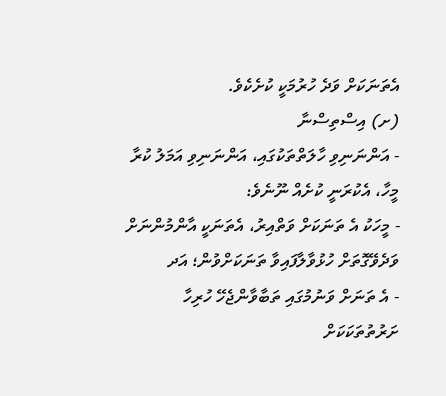އެތަނަކަށް ވަދެ ހުރުމަކީ ކުށެކެވެ.
(ށ) އިސްތިސްނާ
- އަންނަނިވި ހާލަތްތަކުގައި، އަންނަނިވި އަމަލު ކުރާ މީހާ، އެކުރަނީ ކުށެއް ނޫނެވެ:
- މީހަކު އެ ތަނަކަށް ވަތްއިރު، އެތަނަކީ އާންމުންނަށް ވަދެވޭގޮތަށް ހުޅުވާލާފައިވާ ތަނަކަށްވުން؛ އަދ
- އެ ތަނަށް ވަނުމުގައި ތަބާވާންޖެހޭ ހުރިހާ ށަރުތުތަކަކަށް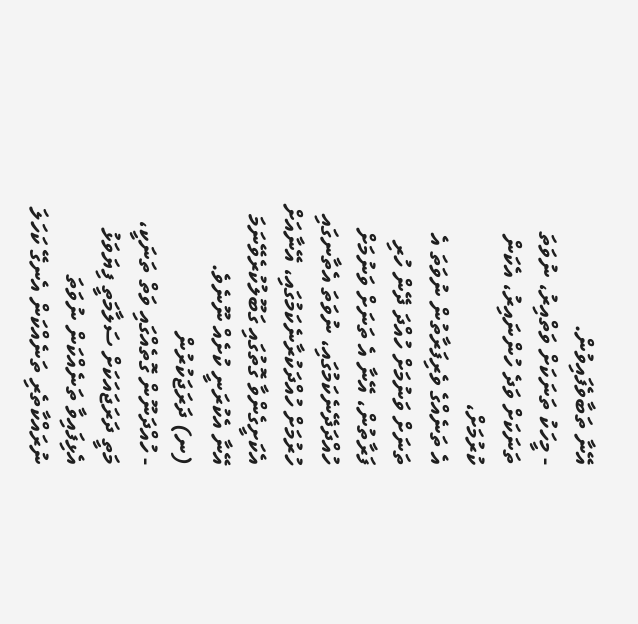އޭނާ ތަބާވެފައިވުން.
- މީހަކު ތަނަކަށް ވަތްއިރު، ނުވަތަ ތަނަކަށް ވަދެ ހުންނައިރު، އެކަން ކުރުމަށް،
އެ ތަނެއްގެ ވެރިފަރާތުން ނުވަތަ އެ ތަނަށް ވަނުމަށް ހުއްދަ ދޭން ހުރި ފަރާތުން، އޭނާ އެ ތަނަށް ވަނުމަށް ހުއްދަދޭނެކަމުގައި، ނުވަތަ އެތާނގައި ހުރުމަށް ހުއްދަކުރާނެކަމުގައި، އޭނާއަށް އެކަށީގެންވާ ގޮތުގައި ގަބޫލުކުރެވޭނަމަ އޭނާ އެކުރަނީ ކުށެއް ނޫނެވެ.
(ނ) ދަރަޖަކުރުން
- ހުއްދަނޫން ގޮތެއްގައި ވަތް ތަނަކީ، މަތީ ދަރަޖައަކަށް ސަލާމަތީ ފިޔަވަޅު އެޅިފައިވާ ތަނެއްކަން ނުވަތަ ނުރައްކާތެރި ތަނެއްކަން އެނގޭ ކަހަލަ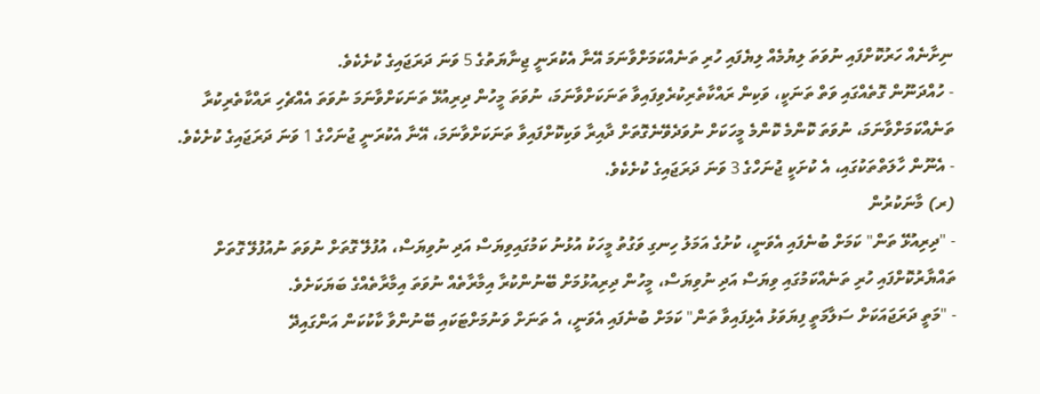ނިށާނެއް ހަރުކޮށްފައި ނުވަތަ ލިޔުމެއް ލިޔެފައި ހުރި ތަނެއްކަމަށްވާނަމަ އޭނާ އެކުރަނީ ޖިނާޔަތުގެ 5 ވަނަ ދަރަޖައިގެ ކުށެކެވެ.
- ހުއްދަނޫން ގޮތެއްގައި ވަތް ތަނަކީ، ވަކިން ރައްކާތެރިކުރެވިފައިވާ ތަނަކަށްވާނަމަ، ނުވަތަ މީހުން ދިރިއުޅޭ ތަނަކަށްވާނަމަ ނުވަތަ އެއްޗެހި ރައްކާތެރިކުރާ ތަނެއްކަމަށްވާނަމަ، ނުވަތަ ކޮންމެ ކޮންމެ މީހަކަށް ނުވަދެވޭނެގޮތަށް ދާއިރާ ވަކިކޮށްފައިވާ ތަނަކަށްވާނަމަ، އޭނާ އެކުރަނީ ޖުނަހްގެ 1 ވަނަ ދަރަޖައިގެ ކުށެކެވެ.
- އެނޫން ހާލަތްތަކުގައި، އެ ކުށަކީ ޖުނަހްގެ 3 ވަނަ ދަރަޖައިގެ ކުށެކެވެ.
(ރ) މާނަކުރުން
- "ދިރިއުޅޭ ތަން" ކަމަށް ބުނެފައި އެވަނީ، ކުށުގެ އަމަލު ހިނގި ވަގުތު މީހަކު އުޅުނު ކަމުގައިވިޔަސް އަދި ނުވިޔަސް، އުފުލޭ ގޮތަށް ނުވަތަ ނުއުފުލޭ ގޮތަށް ތައްޔާރުކޮށްފައި ހުރި ތަނެއްކަމުގައި ވިޔަސް އަދި ނުވިޔަސް، މީހުން ދިރިއުޅުމަށް ބޭނުންކުރާ އިމާރާތެއް ނުވަތަ އިމާރާތެއްގެ ބަޔަކަށެވެ.
- "މަތީ ދަރަޖައަކަށް ސަލާމަތީ ފިޔަވަޅު އެޅިފައިވާ ތަން" ކަމަށް ބުނެފައި އެވަނީ، އެ ތަނަށް ވަނުމަށްޓަކައި ބޭނުންވާ ކާކުކަން އަންގައިދޭ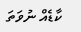ކާޑެއް ނުވަތަ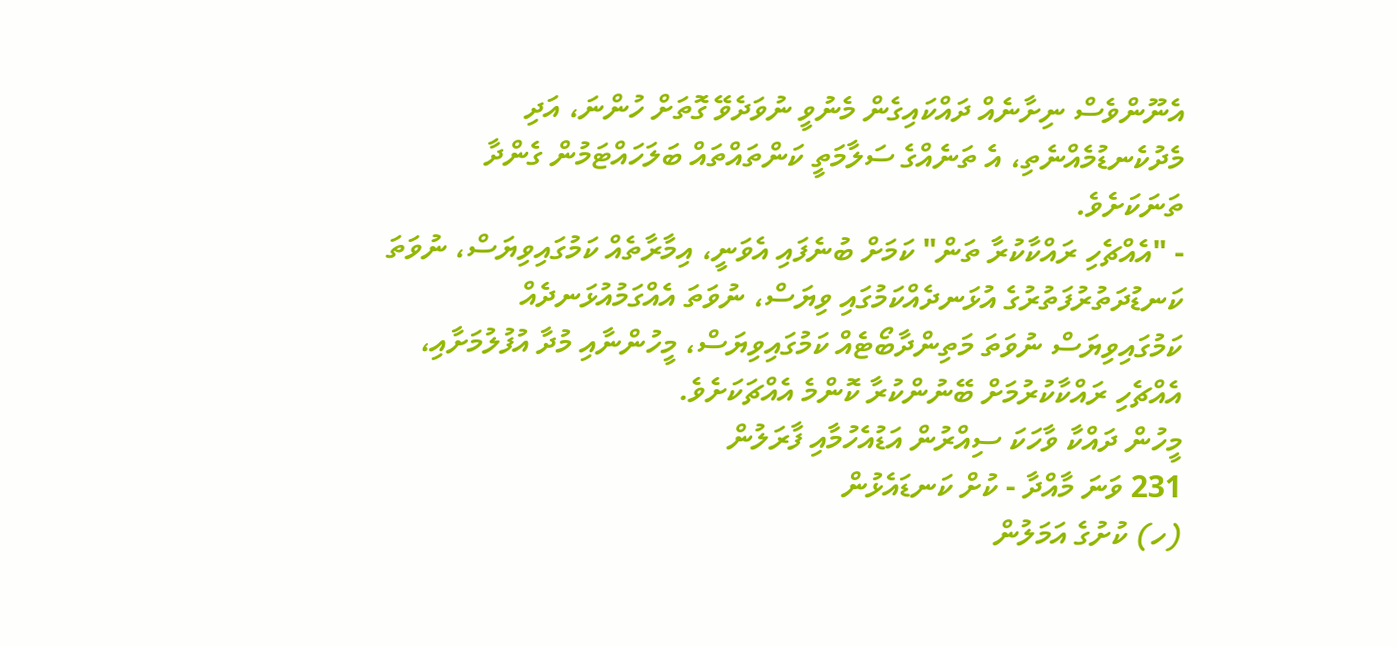އެނޫންވެސް ނިށާނެއް ދައްކައިގެން މެނުވީ ނުވަދެވޭ ގޮތަށް ހުންނަ، އަދި މެދުކެނޑުމެއްނެތި، އެ ތަނެއްގެ ސަލާމަތީ ކަންތައްތައް ބަލަހައްޓަމުން ގެންދާ ތަނަކަށެވެ.
- "އެއްޗެހި ރައްކާކުރާ ތަން" ކަމަށް ބުނެފައި އެވަނީ، އިމާރާތެއް ކަމުގައިވިޔަސް، ނުވަތަ ކަނޑުދަތުރުފަތުރުގެ އުޅަނދެއްކަމުގައި ވިޔަސް، ނުވަތަ އެއްގަމުއުޅަނދެއް ކަމުގައިވިޔަސް ނުވަތަ މަތިންދާބޯޓެއް ކަމުގައިވިޔަސް، މީހުންނާއި މުދާ އުފުލުމަށާއި، އެއްޗެހި ރައްކާކުރުމަށް ބޭނުންކުރާ ކޮންމެ އެއްޗަކަށެވެ.
މީހުން ދައްކާ ވާހަކަ ސިއްރުން އަޑުއެހުމާއި ފާރަލުން
231 ވަނަ މާއްދާ - ކުށް ކަނޑައެޅުން
(ހ) ކުށުގެ އަމަލުން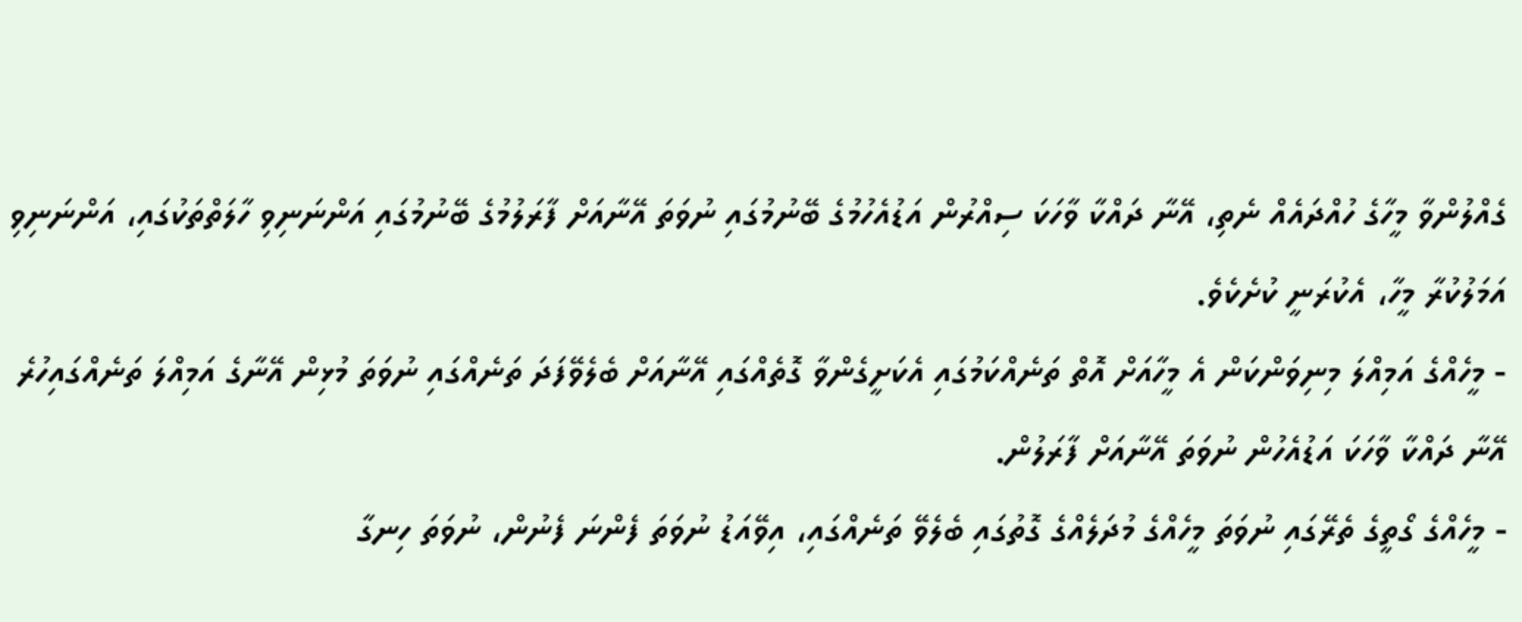ގެއްލުންވާ މީހާގެ ހުއްދައެއް ނެތި، އޭނާ ދައްކާ ވާހަކަ ސިއްރުން އަޑުއެހުމުގެ ބޭނުމުގައި ނުވަތަ އޭނާއަށް ފާރަލުމުގެ ބޭނުމުގައި އަންނަނިވި ހާލަތްތަކުގައި، އަންނަނިވި އަމަލުކުރާ މީހާ، އެކުރަނީ ކުށެކެވެ.
- މީހެއްގެ އަމިއްލަ މިނިވަންކަން އެ މީހާއަށް އޮތް ތަނެއްކަމުގައި އެކަށީގެންވާ ގޮތެއްގައި އޭނާއަށް ބެލެވޭފަދަ ތަނެއްގައި ނުވަތަ މުޅިން އޭނާގެ އަމިއްލަ ތަނެއްގައިހުރެ އޭނާ ދައްކާ ވާހަކަ އަޑުއެހުން ނުވަތަ އޭނާއަށް ފާރަލުން.
- މީހެއްގެ ގޯތީގެ ތެރޭގައި ނުވަތަ މީހެއްގެ މުދަލެއްގެ ގޮތުގައި ބެލެވޭ ތަނެއްގައި، އިވޭއަޑު ނުވަތަ ފެންނަ ފެނުން، ނުވަތަ ހިނގާ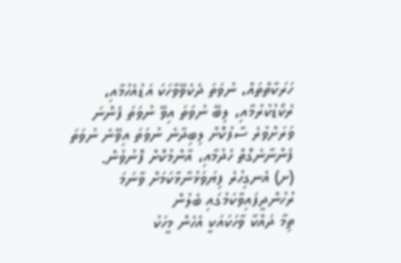ހަރަކާތްތައް، ނުވަތަ ދެކެވޭވާހަކަ އަޑުއެހުމާއި، ރެކޯޑުކުރުމާއި، ލިބޭ ނުވަތަ އިވޭ ނުވަތަ ފެންނަ ވަރަށްވުރެ ސާފުކޮށް ލިބިދާނެ ނުވަތަ އިވޭނެ ނުވަތަ ފެންނާނެގޮތް ހެދުމާއި، އާންމުކޮށް ފޮނުވުން.
(ށ) އެނގިހުރެ ފިޔަވަޅުނާޅާކަމަށް ވާނަމަ ރުހުންދީފައިވާކަމުގައި ބެލުން
ތިމާ ދައްކާ ވާހަކައަކީ އެހެން މީހަކު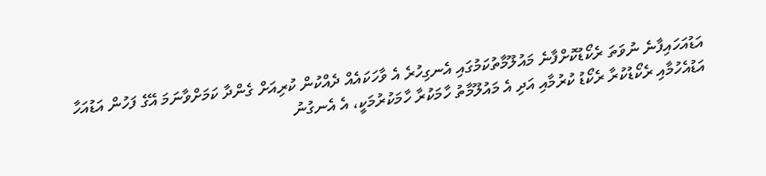އަޑުއަހައިފާނެ ނުވަތަ ރެކޯޑުކޮށްފާނެ މައުލޫމާތުކަމުގައި އެނގިހުރެ އެ ވާހަކައެއް ދެއްކުން ކުރިއަށް ގެންދާ ކަމަށްވާނަމަ އޭގެ ފަހުން އަޑުއަހާ އަޑުއެހުމާއި ރެކޯޑުކުރާ ރެކޯޑު ކުރުމާއި އަދި އެ މައުލޫމާތު ހާމަކުރާ ހާމަކުރުމަކީ، އެ އެނގުނު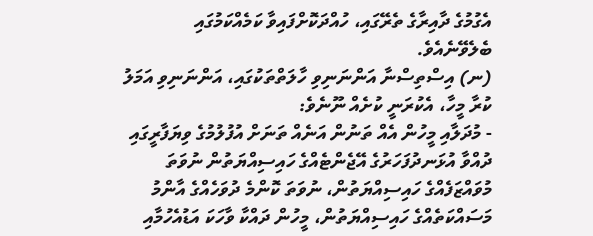އެގުމުގެ ދާއިރާގެ ތެރޭގައި، ހުއްދަކޮށްފައިވާ ކަމެއްކަމުގައި ބެލެވޭނެއެވެ.
(ނ) އިސްތިސްނާ އަންނަނިވި ހާލަތްތަކުގައި، އަންނަނިވި އަމަލު ކުރާ މީހާ، އެކުރަނީ ކުށެއް ނޫނެވެ:
- މުދަލާއި މީހުން އެއް ތަނުން އަނެއް ތަނަށް އުފުލުމުގެ ވިޔަފާރީގައި ދުއްވާ އުޅަނދުފަހަރުގެ އޭޖެންޓެއްގެ ހައިސިއްޔަތުން ނުވަތަ މުވައްޒަފެއްގެ ހައިސިއްޔަތުން، ނުވަތަ ކޮންމެ ދުވަހެއްގެ އާންމު މަސައްކަތެއްގެ ހައިސިއްޔަތުން، މީހުން ދައްކާ ވާހަކަ އަޑުއެހުމާއި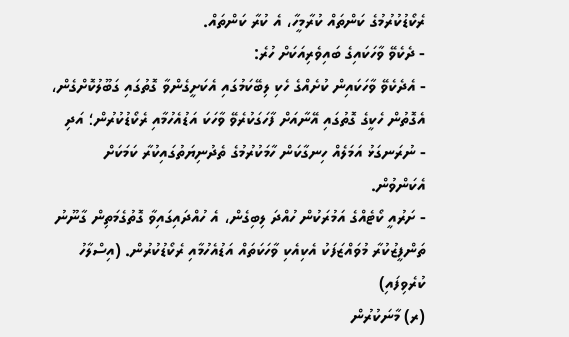ރެކޯޑުކުރުމުގެ ކަންތައް ކުރާމީހާ، އެ ކުރާ ކަންތައް.
- ދެކެވޭ ވާހަކައިގެ ބައިވެރިއަކަށް ހުރެ:
- އެދެކެވޭ ވާހަކައިން ކުށެއްގެ ހެކި ލިބޭކަމުގައި އެކަށީގެންވާ ގޮތުގައި ގަބޫލުކޮށްގެން، އެގޮތުން ހެކީގެ ގޮތުގައި އޭނާއަށް ފާހަގަކުރެވޭ ވާހަކަ އަޑުއެހުމާއި ރެކޯޑުކުރުން؛ އަދި
- ނުރަނގަޅު އަމަލެއް ހިނގާކަން ހާމަކުރުމުގެ ތެދުނިޔަތުގައިކުރާ ކަމަކަށް އެކަންވުން.
- ށަރުއީ ކޯޓެއްގެ އަމުރަކުން ހުއްދަ ލިބިގެން، އެ ހުއްދައިގައިވާ ގޮތުގެމަތިން ގާނޫނު ތަންފީޒުކުރާ މުވައްޒަފަކު އެކިއެކި ވާހަކަތައް އަޑުއެހުމާއި ރެކޯޑުކުރުން. (އިސްލާހު ކުރެވިފައި)
(ރ) މާނަކުރުން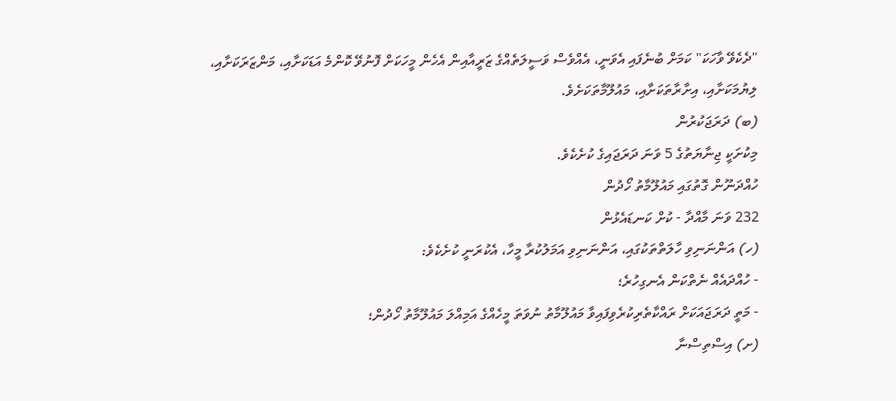"ދެކެވޭ ވާހަކަ" ކަމަށް ބުނެފައި އެވަނީ، އެއްވެސް ވަސީލަތެއްގެ ޒަރީއާއިން އެހެން މީހަކަށް ފޮނުވޭ ކޮންމެ އަޑަކަށާއި، މަންޒަރަކަށާއި، ލިޔުމަކަށާއި، އިށާރާތަކަށާއި، މައުލޫމާތަކަށެވެ.
(ބ) ދަރަޖަކުރުން
މިކުށަކީ ޖިނާޔަތުގެ 5 ވަނަ ދަރަޖައިގެ ކުށެކެވެ.
ހުއްދަނޫން ގޮތުގައި މައުލޫމާތު ހޯދުން
232 ވަނަ މާއްދާ - ކުށް ކަނޑައެޅުން
(ހ) އަންނަނިވި ހާލަތްތަކުގައި، އަންނަނިވި އަމަލުކުރާ މީހާ، އެކުރަނީ ކުށެކެވެ:
- ހުއްދައެއް ނެތްކަން އެނގިހުރެ؛
- މަތީ ދަރަޖައަކަށް ރައްކާތެރިކުރެވިފައިވާ މައުލޫމާތު ނުވަތަ މީހެއްގެ އަމިއްލަ މައުލޫމާތު ހޯދުން؛
(ށ) އިސްތިސްނާ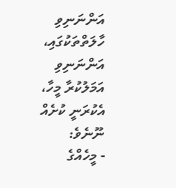އަންނަނިވި ހާލަތްތަކުގައި، އަންނަނިވި އަމަލުކުރާ މީހާ، އެކުރަނީ ކުށެއް ނޫނެވެ:
- މީހެއްގެ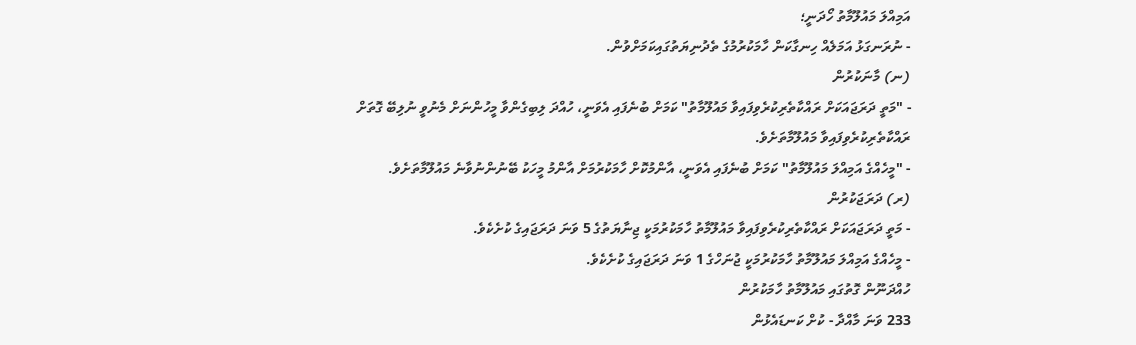އަމިއްލަ މައުލޫމާތު ހޯދަނީ؛
- ނުރަނގަޅު އަމަލެއް ހިނގާކަން ހާމަކުރުމުގެ ތެދުނިޔަތުގައިކަމަށްވުން.
(ނ) މާނަކުރުން
- "މަތީ ދަރަޖައަކަށް ރައްކާތެރިކުރެވިފައިވާ މައުލޫމާތު" ކަމަށް ބުނެފައި އެވަނީ، ހުއްދަ ލިބިގެންވާ މީހުންނަށް މެނުވީ ނުލިބޭ ގޮތަށް ރައްކާތެރިކުރެވިފައިވާ މައުލޫމާތަށެވެ.
- "މީހެއްގެ އަމިއްލަ މައުލޫމާތު" ކަމަށް ބުނެފައި އެވަނީ، އާންމުކޮށް ހާމަކުރުމަށް އާންމު މީހަކު ބޭނުންނުވާނެ މައުލޫމާތަށެވެ.
(ރ) ދަރަޖަކުރުން
- މަތީ ދަރަޖައަކަށް ރައްކާތެރިކުރެވިފައިވާ މައުލޫމާތު ހާމަކުރުމަކީ ޖިނާޔަތުގެ 5 ވަނަ ދަރަޖައިގެ ކުށެކެވެ.
- މީހެއްގެ އަމިއްލަ މައުލޫމާތު ހާމަކުރުމަކީ ޖުނަހްގެ 1 ވަނަ ދަރަޖައިގެ ކުށެކެވެ.
ހުއްދަނޫން ގޮތުގައި މައުލޫމާތު ހާމަކުރުން
233 ވަނަ މާއްދާ - ކުށް ކަނޑައެޅުން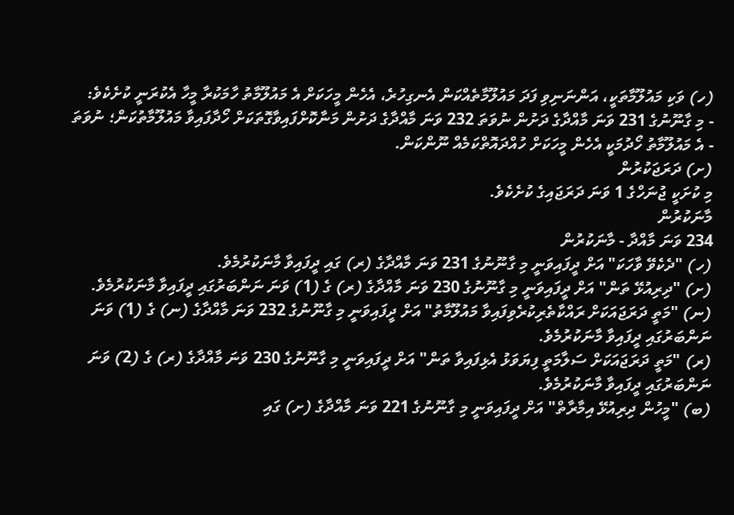(ހ) ވަކި މައުލޫމާތަކީ، އަންނަނިވި ފަދަ މައުލޫމާތެއްކަން އެނގިހުރެ، އެހެން މީހަކަށް އެ މައުލޫމާތު ހާމަކުރާ މީހާ އެކުރަނީ ކުށެކެވެ:
- މި ގާނޫނުގެ 231 ވަނަ މާއްދާގެ ދަށުން ނުވަތަ 232 ވަނަ މާއްދާގެ ދަށުން މަނާކޮށްފައިވާގޮތަކަށް ހޯދާފައިވާ މައުލޫމާތުކަން؛ ނުވަތަ
- އެ މައުލޫމާތު ހޯދުމަކީ އެހެން މީހަކަށް ހުއްދައޮތްކަމެއް ނޫންކަން.
(ށ) ދަރަޖަކުރުން
މި ކުށަކީ ޖުނަހްގެ 1 ވަނަ ދަރަޖައިގެ ކުށެކެވެ.
މާނަކުރުން
234 ވަނަ މާއްދާ - މާނަކުރުން
(ހ) "ދެކެވޭ ވާހަކަ" އަށް ދީފައިވަނީ މި ގާނޫނުގެ 231 ވަނަ މާއްދާގެ (ރ) ގައި ދީފައިވާ މާނަކުރުމެވެ.
(ށ) "ދިރިއުޅޭ ތަން" އަށް ދީފައިވަނީ މި ގާނޫނުގެ 230 ވަނަ މާއްދާގެ (ރ) ގެ (1) ވަނަ ނަންބަރުގައި ދީފައިވާ މާނަކުރުމެވެ.
(ނ) "މަތީ ދަރަޖައަކަށް ރައްކާތެރިކުރެވިފައިވާ މައުލޫމާތު" އަށް ދީފައިވަނީ މި ގާނޫނުގެ 232 ވަނަ މާއްދާގެ (ނ) ގެ (1) ވަނަ ނަންބަރުގައި ދީފައިވާ މާނަކުރުމެވެ.
(ރ) "މަތީ ދަރަޖައަކަށް ސަލާމަތީ ފިޔަވަޅު އެޅިފައިވާ ތަން" އަށް ދީފައިވަނީ މި ގާނޫނުގެ 230 ވަނަ މާއްދާގެ (ރ) ގެ (2) ވަނަ ނަންބަރުގައި ދީފައިވާ މާނަކުރުމެވެ.
(ބ) "މީހުން ދިރިއުޅޭ އިމާރާތް" އަށް ދީފައިވަނީ މި ގާނޫނުގެ 221 ވަނަ މާއްދާގެ (ށ) ގައި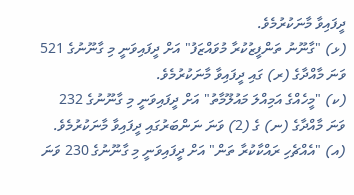ދީފައިވާ މާނަކުރުމެވެ.
(ޅ) "ގާނޫނު ތަންފީޒުކުރާ މުވައްޒަފު" އަށް ދީފައިވަނީ މި ގާނޫނުގެ 521 ވަނަ މާއްދާގެ (ރ) ގައި ދީފައިވާ މާނަކުރުމެވެ.
(ކ) "މީހެއްގެ އަމިއްލަ މައުލޫމާތު" އަށް ދީފައިވަނީ މި ގާނޫނުގެ 232 ވަނަ މާއްދާގެ (ނ) ގެ (2) ވަނަ ނަންބަރުގައި ދީފައިވާ މާނަކުރުމެވެ.
(އ) "އެއްޗެހި ރައްކާކުރާ ތަން" އަށް ދީފައިވަނީ މި ގާނޫނުގެ 230 ވަނަ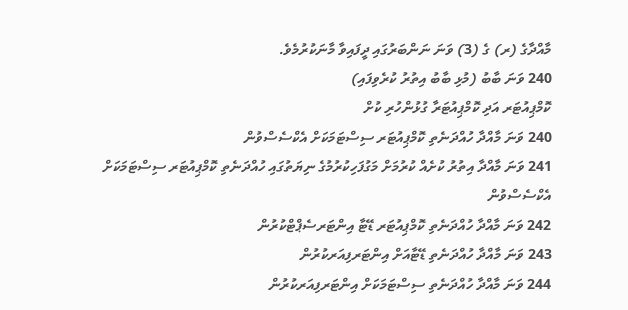މާއްދާގެ (ރ) ގެ (3) ވަނަ ނަންބަރުގައި ދީފައިވާ މާނަކުރުމެވެ.
240 ވަނަ ބާބު (މުޅި ބާބު އިތުރު ކުރެވިފައި)
ކޮމްޕިއުޓަރ އަދި ކޮމްޕިއުޓަރާ ގުޅުންހުރި ކުށް
240 ވަނަ މާއްދާ ހުއްދަނެތި ކޮމްޕިއުޓަރ ސިސްޓަމަކަށް އެކްސެސްވުން
241 ވަނަ މާއްދާ އިތުރު ކުށެއް ކުރުމަށް މަގުފަހިކުރުމުގެ ނިޔަތުގައި ހުއްދަނެތި ކޮމްޕިއުޓަރ ސިސްޓަމަކަށް އެކްސެސްވުން
242 ވަނަ މާއްދާ ހުއްދަނެތި ކޮމްޕިއުޓަރ ޑޭޓާ އިންޓަރސެޕްޓްކުރުން
243 ވަނަ މާއްދާ ހުއްދަނެތި ޑޭޓާއަށް އިންޓަރފިއަރކުރުން
244 ވަނަ މާއްދާ ހުއްދަނެތި ސިސްޓަމަކަށް އިންޓަރފިއަރކުރުން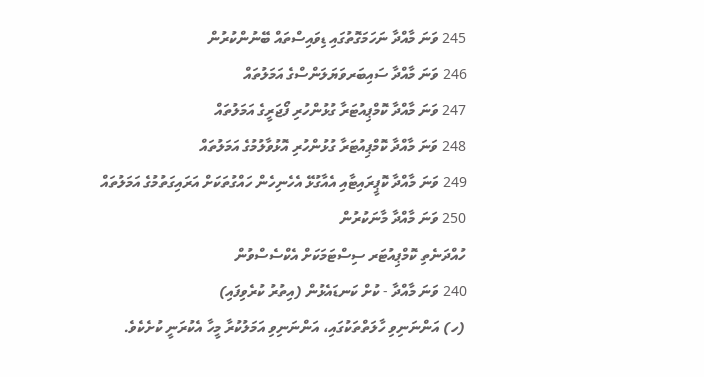245 ވަނަ މާއްދާ ނަހަމަގޮތުގައި ޑިވައިސްތައް ބޭނުންކުރުން
246 ވަނަ މާއްދާ ސައިބަރވަޔަލަންސްގެ އަމަލުތައް
247 ވަނަ މާއްދާ ކޮމްޕިއުޓަރާ ގުޅުންހުރި ފޯޖަރީގެ އަމަލުތައް
248 ވަނަ މާއްދާ ކޮމްޕިއުޓަރާ ގުޅުންހުރި އޮޅުވާލުމުގެ އަމަލުތައް
249 ވަނަ މާއްދާ ކޮޕީރައިޓާއި އެއާގުޅޭ އެހެނިހެން ހައްގުތަކަށް އަރައިގަތުމުގެ އަމަލުތައް
250 ވަނަ މާއްދާ މާނަކުރުން
ހުއްދަނެތި ކޮމްޕިއުޓަރ ސިސްޓަމަކަށް އެކްސެސްވުން
240 ވަނަ މާއްދާ - ކުށް ކަނޑައެޅުން (އިތުރު ކުރެވިފައި)
(ހ) އަންނަނިވި ހާލަތްތަކުގައި، އަންނަނިވި އަމަލުކުރާ މީހާ އެކުރަނީ ކުށެކެވެ.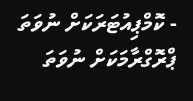- ކޮމްޕިއުޓަރަކަށް ނުވަތަ ޕްރޮގްރާމަކަށް ނުވަތަ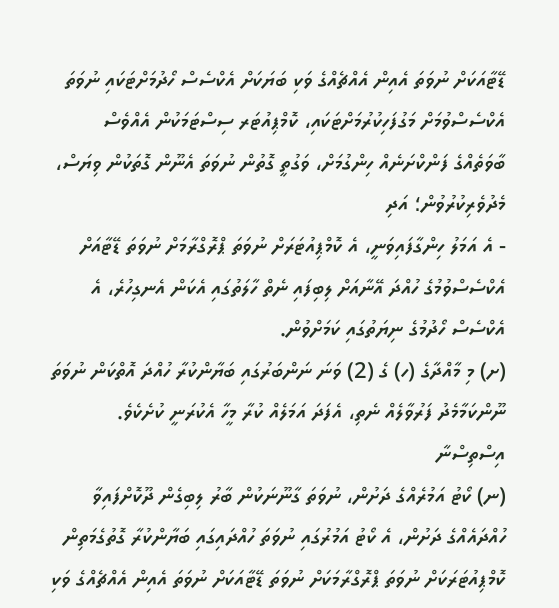ޑޭޓާއަކަށް ނުވަތަ އެއިން އެއްޗެއްގެ ވަކި ބަޔަކަށް އެކްސެސް ހޯދުމަށްޓަކައި ނުވަތަ އެކްސެސްވުމަށް މަގުފަހިކުރުމަށްޓަކައި، ކޮމްޕިއުޓަރ ސިސްޓަމަކުން އެއްވެސް ބާވަތެއްގެ ފަންކްށަނެއް ހިންގުމަށް، ވަގުތީ ގޮތުން ނުވަތަ އެނޫން ގޮތަކުން ވިޔަސް، މެދުވެރިކުރުވުން؛ އަދި
- އެ އަމަލު ހިންގާފައިވަނީ، އެ ކޮމްޕިއުޓަރަށް ނުވަތަ ޕްރޮގްރާމަށް ނުވަތަ ޑޭޓާއަށް އެކްސެސްވުމުގެ ހުއްދަ އޭނާއަށް ލިބިފައި ނެތް ހާލަތުގައި އެކަން އެނގިހުރެ، އެ އެކްސެސް ހޯދުމުގެ ނިޔަތުގައި ކަމަށްވުން.
(ށ) މި މާއްދާގެ (ހ) ގެ (2) ވަނަ ނަންބަރުގައި ބަޔާންކުރާ ހުއްދަ އޮތްކަން ނުވަތަ ނޫންކަމާމެދު ފަރުވާލެއް ނެތި، އެފަދަ އަމަލެއް ކުރާ މީހާ އެކުރަނީ ކުށެކެވެ.
އިސްތިސްނާ
(ނ) ކޯޓު އަމުރެއްގެ ދަށުން، ނުވަތަ ގާނޫނަކުން ބާރު ލިބިގެން ދޫކޮށްފައިވާ ހުއްދައެއްގެ ދަށުން، އެ ކޯޓު އަމުރުގައި ނުވަތަ ހުއްދައިގައި ބަޔާންކުރާ ގޮތުގެމަތިން ކޮމްޕިއުޓަރަކަށް ނުވަތަ ޕްރޮގްރާމަކަށް ނުވަތަ ޑޭޓާއަކަށް ނުވަތަ އެއިން އެއްޗެއްގެ ވަކި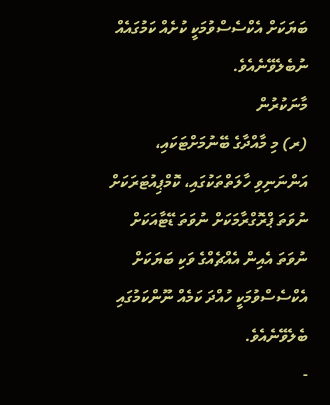ބަޔަކަށް އެކްސެސްވުމަކީ ކުށެއް ކަމުގައެއް ނުބެލެވޭނެއެވެ.
މާނަކުރުން
(ރ) މި މާއްދާގެ ބޭނުމަށްޓަކައި، އަންނަނިވި ހާލަތްތަކުގައި، ކޮމްޕިއުޓަރަކަށް ނުވަތަ ޕްރޮގްރާމަކަށް ނުވަތަ ޑޭޓާއަކަށް ނުވަތަ އެއިން އެއްޗެއްގެ ވަކި ބަޔަކަށް އެކްސެސްވުމަކީ ހުއްދަ ކަމެއް ނޫންކަމުގައި ބެލެވޭނެއެވެ.
-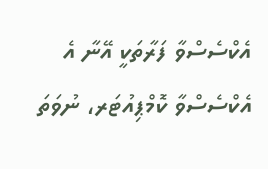އެކްސެސްވާ ފަރާތަކީ އޭނާ އެ އެކްސެސްވާ ކޮމްޕިއުޓަރ، ނުވަތަ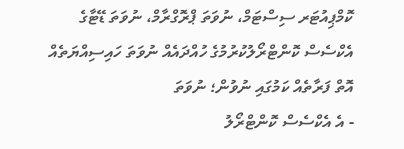ކޮމްޕިއުޓަރ ސިސްޓަމް، ނުވަތަ ޕްރޮގްރާމް، ނުވަތަ ޑޭޓާގެ އެކްސެސް ކޮންޓްރޯލުކުރުމުގެ ހުއްދައެއް ނުވަތަ ހައިސިއްޔަތެއް އޮތް ފަރާތެއް ކަމުގައި ނުވުން؛ ނުވަތަ
- އެ އެކްސެސް ކޮންޓްރޯލު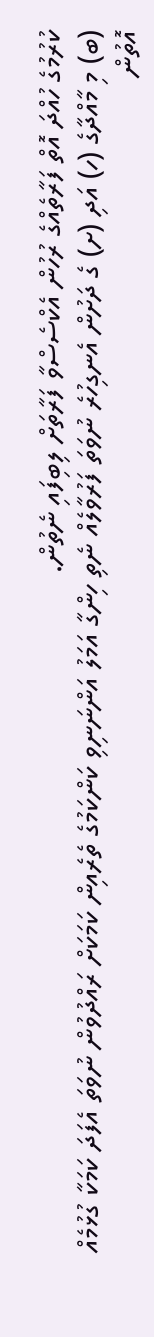ކުރުމުގެ ހުއްދަ އޮތް ފަރާތެއްގެ ރުހުން އެކްސެސްވާ ފަރާތަށް ލިބިފައި ނެތުން.
(ބ) މި މާއްދާގެ (ހ) އަދި (ށ) ގެ ދަށުން އެނގިހުރެ ނުވަތަ ފަރުވާލެއް ނެތި ހިންގާ އަމަލު އަންނަނިވި ކަންކަމުގެ ތެރެއިން ކަމަކަށް ރައްދުވުން ނުވަތަ އެފަދަ ކަމަކާ ގުޅުމެއް އޮތުން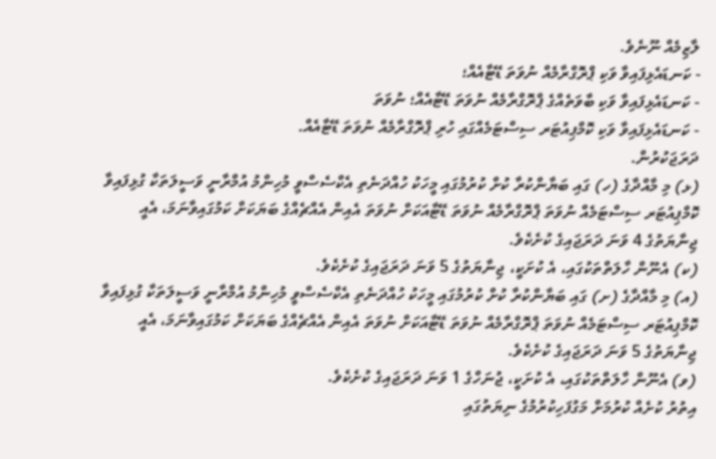ލާޒިމެއް ނޫނެވެ.
- ކަނޑައެޅިފައިވާ ވަކި ޕްރޮގްރާމެއް ނުވަތަ ޑޭޓާއެއް؛
- ކަނޑައެޅިފައިވާ ވަކި ބާވަތެއްގެ ޕްރޮގްރާމެއް ނުވަތަ ޑޭޓާއެއް؛ ނުވަތަ
- ކަނޑައެޅިފައިވާ ވަކި ކޮމްޕިއުޓަރ ސިސްޓަމެއްގައި ހުރި ޕްރޮގްރާމެއް ނުވަތަ ޑޭޓާއެއް.
ދަރަޖަކުރުން.
(ޅ) މި މާއްދާގެ (ހ) ގައި ބަޔާންކުރާ ކުށް ކުރުމުގައި މީހަކު ހުއްދަނެތި އެކްސެސްވީ މުހިންމު އުމްރާނީ ވަސީލަތަކާ ގުޅިފައިވާ ކޮމްޕިއުޓަރ ސިސްޓަމެއް ނުވަތަ ޕްރޮގްރާމެއް ނުވަތަ ޑޭޓާއަކަށް ނުވަތަ އެއިން އެއްޗެއްގެ ބަޔަކަށް ކަމުގައިވާނަމަ، އެއީ ޖިނާޔަތުގެ 4 ވަނަ ދަރަޖައިގެ ކުށެކެވެ.
(ކ) އެނޫން ހާލަތްތަކުގައި، އެ ކުށަކީ، ޖިނާޔަތުގެ 5 ވަނަ ދަރަޖައިގެ ކުށެކެވެ.
(އ) މި މާއްދާގެ (ށ) ގައި ބަޔާންކުރާ ކުށް ކުރުމުގައި މީހަކު ހުއްދަނެތި އެކްސެސްވީ މުހިންމު އުމްރާނީ ވަސީލަތަކާ ގުޅިފައިވާ ކޮމްޕިއުޓަރ ސިސްޓަމެއް ނުވަތަ ޕްރޮގްރާމެއް ނުވަތަ ޑޭޓާއަކަށް ނުވަތަ އެއިން އެއްޗެއްގެ ބަޔަކަށް ކަމުގައިވާނަމަ، އެއީ ޖިނާޔަތުގެ 5 ވަނަ ދަރަޖައިގެ ކުށެކެވެ.
(ވ) އެނޫން ހާލަތްތަކުގައި، އެ ކުށަކީ، ޖުނަހްގެ 1 ވަނަ ދަރަޖައިގެ ކުށެކެވެ.
އިތުރު ކުށެއް ކުރުމަށް މަގުފަހިކުރުމުގެ ނިޔަތުގައި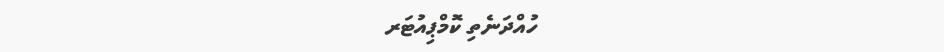ހުއްދަނެތި ކޮމްޕިއުޓަރ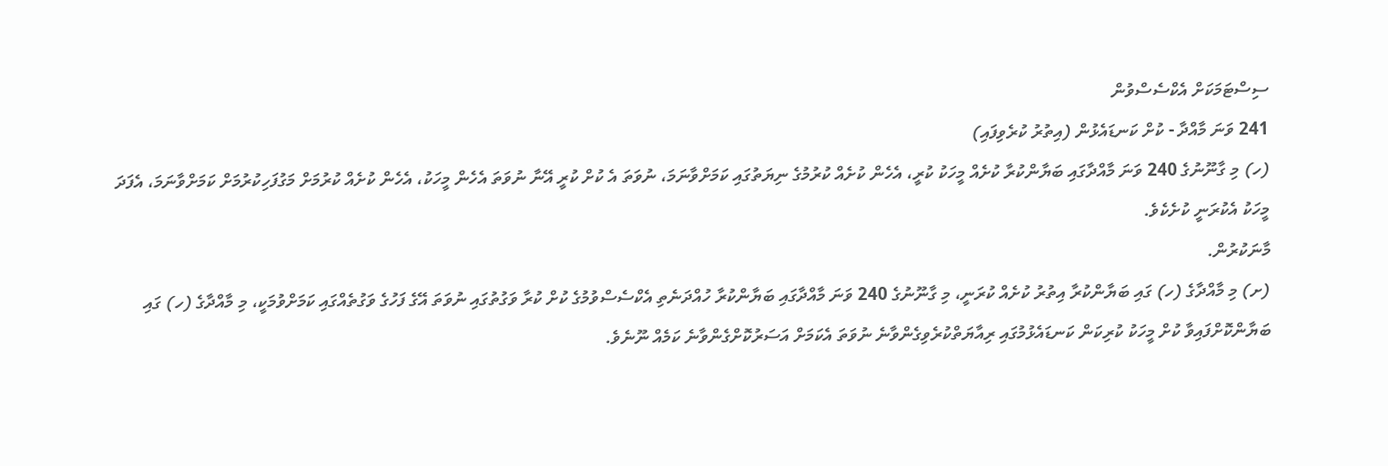ސިސްޓަމަކަށް އެކްސެސްވުން
241 ވަނަ މާއްދާ - ކުށް ކަނޑައެޅުން (އިތުރު ކުރެވިފައި)
(ހ) މި ގާނޫނުގެ 240 ވަނަ މާއްދާގައި ބަޔާންކުރާ ކުށެއް މީހަކު ކުރީ، އެހެން ކުށެއް ކުރުމުގެ ނިޔަތުގައި ކަމަށްވާނަމަ، ނުވަތަ އެ ކުށް ކުރީ އޭނާ ނުވަތަ އެހެން މީހަކު، އެހެން ކުށެއް ކުރުމަށް މަގުފަހިކުރުމަށް ކަމަށްވާނަމަ، އެފަދަ މީހަކު އެކުރަނީ ކުށެކެވެ.
މާނަކުރުން.
(ށ) މި މާއްދާގެ (ހ) ގައި ބަޔާންކުރާ އިތުރު ކުށެއް ކުރަނީ، މި ގާނޫނުގެ 240 ވަނަ މާއްދާގައި ބަޔާންކުރާ ހުއްދަނެތި އެކްސެސްވުމުގެ ކުށް ކުރާ ވަގުތުގައި ނުވަތަ އޭގެ ފަހުގެ ވަގުތެއްގައި ކަމަށްވުމަކީ، މި މާއްދާގެ (ހ) ގައި ބަޔާންކޮށްފައިވާ ކުށް މީހަކު ކުރިކަން ކަނޑައެޅުމުގައި ރިއާޔަތްކުރެވިގެންވާނެ ނުވަތަ އެކަމަށް އަސަރުކޮށްގެންވާނެ ކަމެއް ނޫނެވެ.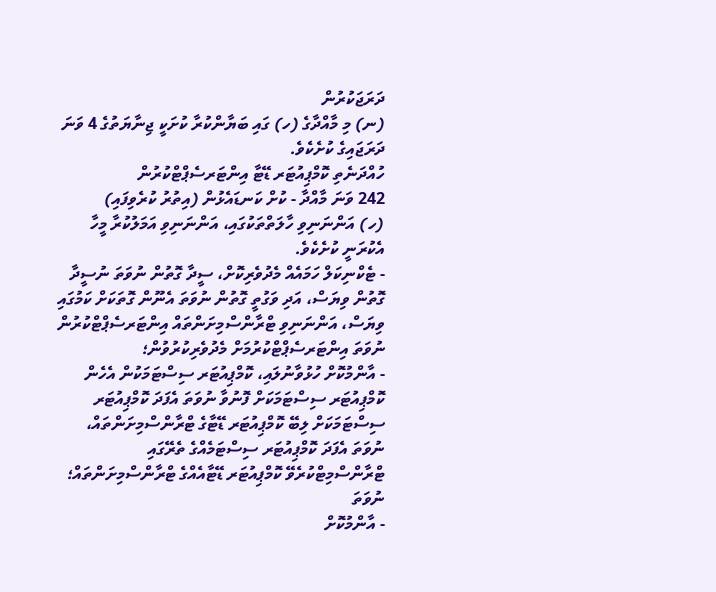ދަރަޖަކުރުން
(ނ) މި މާއްދާގެ (ހ) ގައި ބަޔާންކުރާ ކުށަކީ ޖިނާޔަތުގެ 4 ވަނަ ދަރަޖައިގެ ކުށެކެވެ.
ހުއްދަނެތި ކޮމްޕިއުޓަރ ޑޭޓާ އިންޓަރސެޕްޓްކުރުން
242 ވަނަ މާއްދާ - ކުށް ކަނޑައެޅުން (އިތުރު ކުރެވިފައި)
(ހ) އަންނަނިވި ހާލަތްތަކުގައި، އަންނަނިވި އަމަލުކުރާ މީހާ އެކުރަނީ ކުށެކެވެ.
- ޓެކްނިކަލް ހަމައެއް މެދުވެރިކޮށް، ސީދާ ގޮތުން ނުވަތަ ނުސީދާ ގޮތުން ވިޔަސް، އަދި ވަގުތީ ގޮތުން ނުވަތަ އެނޫން ގޮތަކަށް ކަމުގައި ވިޔަސް، އަންނަނިވި ޓްރާންސްމިށަންތައް އިންޓަރސެޕްޓްކުރުން ނުވަތަ އިންޓަރސެޕްޓްކުރުމަށް މެދުވެރިކުރުވުން؛
- އާންމުކޮށް ހުޅުވާނުލައި، ކޮމްޕިއުޓަރ ސިސްޓަމަކުން އެހެން ކޮމްޕިއުޓަރ ސިސްޓަމަކަށް ފޮނުވާ ނުވަތަ އެފަދަ ކޮމްޕިއުޓަރ ސިސްޓަމަކަށް ލިބޭ ކޮމްޕިއުޓަރ ޑޭޓާގެ ޓްރާންސްމިށަންތައް، ނުވަތަ އެފަދަ ކޮމްޕިއުޓަރ ސިސްޓަމެއްގެ ތެރޭގައި ޓްރާންސްމިޓްކުރެވޭ ކޮމްޕިއުޓަރ ޑޭޓާއެއްގެ ޓްރާންސްމިށަންތައް؛ ނުވަތަ
- އާންމުކޮށް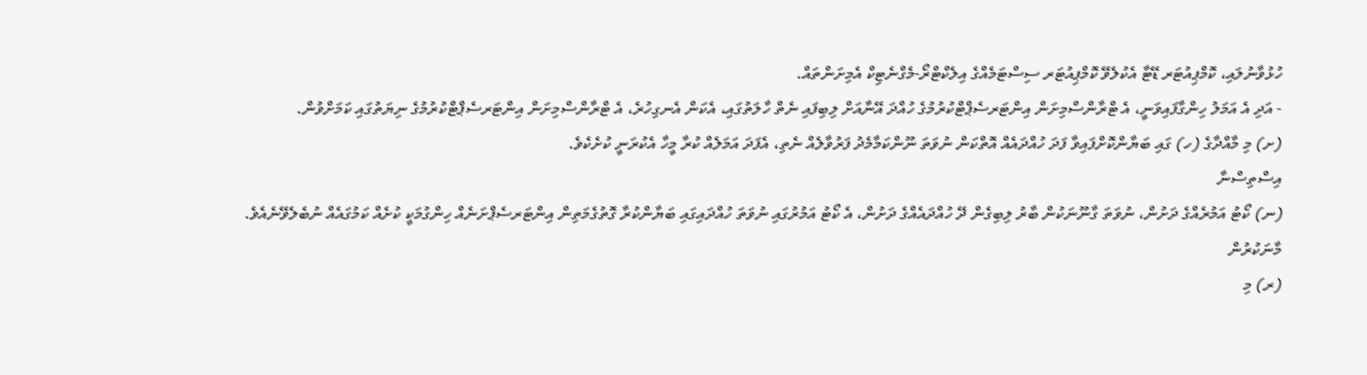ހުޅުވާނުލައި، ކޮމްޕިއުޓަރ ޑޭޓާ އެކުލެވޭ ކޮމްޕިއުޓަރ ސިސްޓަމެއްގެ އިލެކްޓްރޯ-މެގްނެޓިކް އެމިށަންތައް.
- އަދި އެ އަމަލު ހިންގާފައިވަނީ، އެ ޓްރާންސްމިށަން އިންޓަރސެޕްޓްކުރުމުގެ ހުއްދަ އޭނާއަށް ލިބިފައި ނެތް ހާލަތުގައި، އެކަން އެނގިހުރެ، އެ ޓްރާންސްމިށަން އިންޓަރސެޕްޓްކުރުމުގެ ނިޔަތުގައި ކަމަށްވުން.
(ށ) މި މާއްދާގެ (ހ) ގައި ބަޔާންކޮށްފައިވާ ފަދަ ހުއްދައެއް އޮތްކަން ނުވަތަ ނޫންކަމާމެދު ފަރުވާލެއް ނެތި، އެފަދަ އަމަލެއް ކުރާ މީހާ އެކުރަނީ ކުށެކެވެ.
އިސްތިސްނާ
(ނ) ކޯޓު އަމުރެއްގެ ދަށުން، ނުވަތަ ގާނޫނަކުން ބާރު ލިބިގެން ދޭ ހުއްދައެއްގެ ދަށުން، އެ ކޯޓު އަމުރުގައި ނުވަތަ ހުއްދައިގައި ބަޔާންކުރާ ގޮތުގެމަތިން އިންޓަރސެޕްށަނެއް ހިންގުމަކީ ކުށެއް ކަމުގައެއް ނުބެލެވޭނެއެވެ.
މާނަކުރުން
(ރ) މި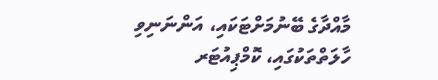މާއްދާގެ ބޭނުމަށްޓަކައި، އަންނަނިވި ހާލަތްތަކުގައި، ކޮމްޕިއުޓަރ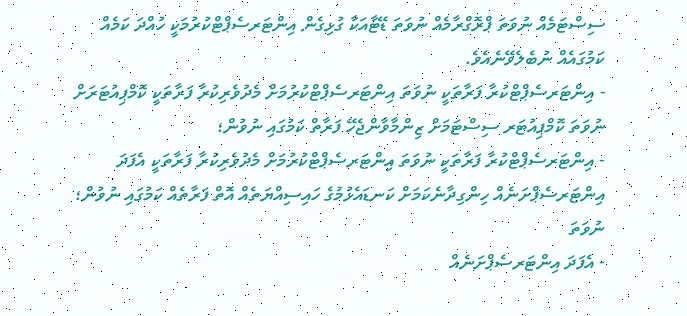ސިސްޓަމެއް ނުވަތަ ޕްރޮގްރާމެއް ނުވަތަ ޑޭޓާއަކާ ގުޅިގެން އިންޓަރސެޕްޓްކުރުމަކީ ހުއްދަ ކަމެއް ކަމުގައެއް ނުބެލެވޭނެއެވެ.
- އިންޓަރސެޕްޓްކުރާ ފަރާތަކީ ނުވަތަ އިންޓަރސެޕްޓްކުރުމަށް މެދުވެރިކުރާ ފަރާތަކީ ކޮމްޕިއުޓަރަށް ނުވަތަ ކޮމްޕިއުޓަރ ސިސްޓަމަށް ޒިންމާވާންޖެހޭ ފަރާތް ކަމުގައި ނުވުން؛
- އިންޓަރސެޕްޓްކުރާ ފަރާތަކީ ނުވަތަ އިންޓަރސެޕްޓްކުރުމަށް މެދުވެރިކުރާ ފަރާތަކީ އެފަދަ އިންޓަރސެޕްށަނެއް ހިންގިދާނެކަމަށް ކަނޑައެޅުމުގެ ހައިސިއްޔަތެއް އޮތް ފަރާތެއް ކަމުގައި ނުވުން؛ ނުވަތަ
- އެފަދަ އިންޓަރސެޕްށަނެއް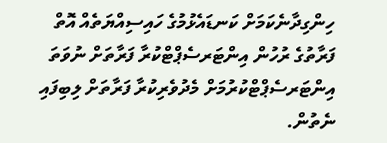ހިންގިދާނެކަމަށް ކަނޑައެޅުމުގެ ހައިސިއްޔަތެއް އޮތް ފަރާތުގެ ރުހުން އިންޓަރސެޕްޓްކުރާ ފަރާތަށް ނުވަތަ އިންޓަރސެޕްޓްކުރުމަށް މެދުވެރިކުރާ ފަރާތަށް ލިބިފައި ނެތުން.